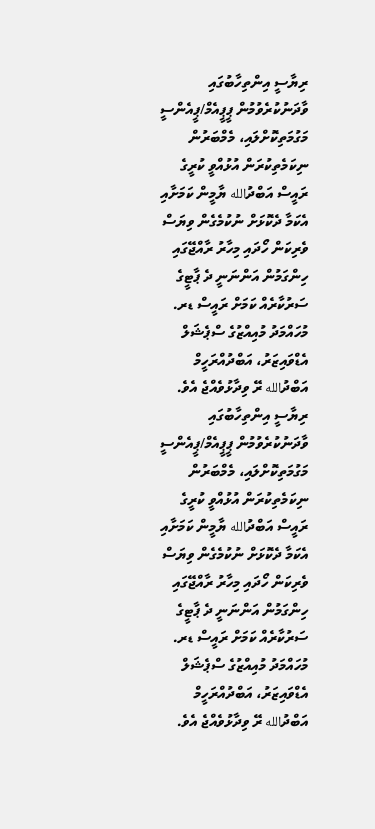ރިޔާސީ އިންތިހާބުގައި ވާދަނުކުރެވުމުން ޕީޕީއެމް/ޕީއެންސީ މަގުމަތިކޮށްލައި، މެމްބަރުން ނިކަމެތިކުރަން އުޅުއްވީ ކުރީގެ ރައީސް އަބްދުالله ޔާމީން ކަމަށާއި އެކަމާ ދެކޮޅަށް ނުކުމެގެން ވިޔަސް ވެރިކަން ހޯދައި މިހާރު ރާއްޖޭގައި ހިންގަމުން އަންނަނީ ދެ ޕާޓީގެ ސަރުކާރެއް ކަމަށް ރައީސް ޑރ. މުހައްމަދު މުއިއްޒުގެ ސްޕެޝަލް އެޑްވައިޒަރު، އަބްދުއްރަހީމް އަބްދުالله ރޭ ވިދާޅުވެއްޖެ އެވެ.
ރިޔާސީ އިންތިހާބުގައި ވާދަނުކުރެވުމުން ޕީޕީއެމް/ޕީއެންސީ މަގުމަތިކޮށްލައި، މެމްބަރުން ނިކަމެތިކުރަން އުޅުއްވީ ކުރީގެ ރައީސް އަބްދުالله ޔާމީން ކަމަށާއި އެކަމާ ދެކޮޅަށް ނުކުމެގެން ވިޔަސް ވެރިކަން ހޯދައި މިހާރު ރާއްޖޭގައި ހިންގަމުން އަންނަނީ ދެ ޕާޓީގެ ސަރުކާރެއް ކަމަށް ރައީސް ޑރ. މުހައްމަދު މުއިއްޒުގެ ސްޕެޝަލް އެޑްވައިޒަރު، އަބްދުއްރަހީމް އަބްދުالله ރޭ ވިދާޅުވެއްޖެ އެވެ.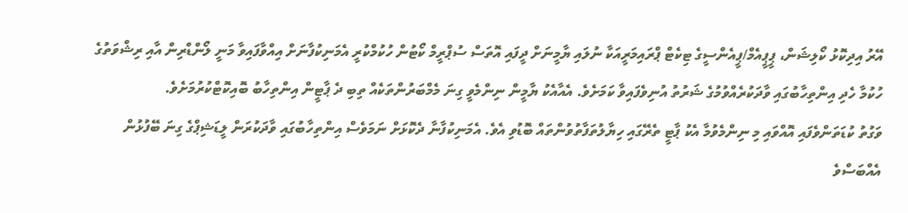އޭރު އިދިކޮޅު ކޯލިޝަން، ޕީޕީއެމް/ޕީއެންސީގެ ޓިކެޓް ޕްރައިމަރީއަކާ ނުލައި ޔާމީނަށް ދީފައި އޮތަސް ސުޕްރީމް ކޯޓުން ހުކުމްކުރީ އެމަނިކުފާނަށް އިއްވާފައިވާ މަނީ ލޯންޑްރިން އާއި ރިޝްވަތުގެ ހުކުމާ ހެދި އިންތިހާބުގައި ވާދަކުރެއްވުމުގެ ޝަރުތު އުނިވެފައިވާ ކަމަށެވެ. އެއާއެކު ޔާމީން ނިންމެވީ ގިނަ މެމްބަރުންތަކެއް ތިބި ދެ ޕާޓީން އިންތިހާބު ބޮއިކޮޓްކުރުމަށެވެ.
ވަގުތު ކުޑަތަންވެފައި އޮއްވައި މި ނިންމެވުމާ އެކު ޕާޓީ ތެރޭގައި ހިޔާލުތަފާތުވުންތައް ބޮޑުވި އެވެ. އެމަނިކުފާނާ ދެކޮޅަށް ނަމަވެސް އިންތިހާބުގައި ވާދަކުރަން ލީޑަޝިޕްގެ ގިނަ ބޭފުޅުން އެއްބަސްވެ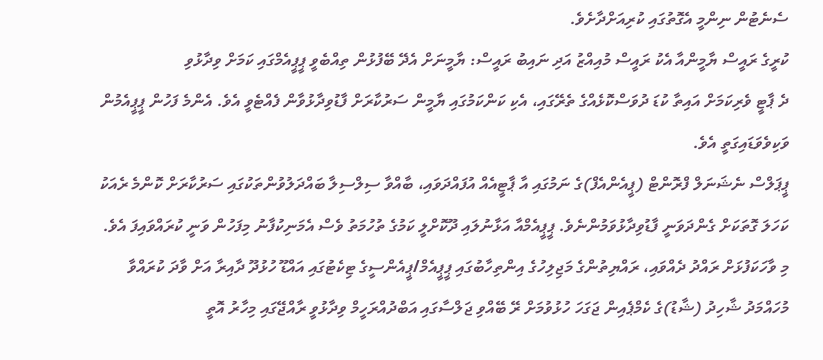ސެނެޓުން ނިންމީ އެގޮތުގައި ކުރިއަށްދާށެވެ.
ކުރީގެ ރައީސް ޔާމީންއާ އެކު ރައީސް މުއިއްޒު އަދި ނައިބު ރައީސް: ޔާމީނަށް އެދޭ ބޭފުޅުން ތިއްބެވީ ޕީޕީއެމްގައި ކަމަށް ވިދާޅުވި
ދެ ޕާޓީ ވެރިކަމަށް އައިތާ ކުޑަ ދުވަސްކޮޅެއްގެ ތެރޭގައި، އެކި ކަންކަމުގައި ޔާމީން ސަރުކާރަށް ފާޑުވިދާޅުވާން ފެއްޓެވީ އެވެ. އެންމެ ފަހުން ޕީޕީއެމުން ވަކިވެވަޑައިގަތީ އެވެ.
ޕީޕަލްސް ނެޝަނަލް ފްރޮންޓް (ޕީއެންއެފް)ގެ ނަމުގައި އާ ޕާޓީއެއް އުފައްދަވައި، ބާއްވާ ސިލްސިލާ ބައްދަލުވުންތަކުގައި ސަރުކާރަށް ކޮންމެ ރެއަކު ކަހަލަ ގޮތަކަށް ގެންދަވަނީ ފާޑުވިދާޅުވަމުންނެވެ. ޕީޕީއެމްއާ އަޅާނުލައި ދޫކޮށްލީ ކަމުގެ ތުހުމަތު ވެސް އެމަނިކުފާނު މިފަހުން ވަނީ ކުރައްވައިފަ އެވެ.
މި ވާހަކަފުޅަށް ރައްދު ދެއްވައި، ރައްޔިތުންގެ މަޖިލިހުގެ އިންތިހާބުގައި ޕީޕީއެމް/ޕީއެންސީގެ ޓިކެޓުގައި އައްޑޫ ހުޅުދޫ ދާއިރާ އަށް ވާދަ ކުރައްވާ މުހައްމަދު ޝާހިދު (ޝާޑު)ގެ ކެމްޕެއިން ޖަގަހަ ހުޅުވުމަށް ރޭ ބޭއްވި ޖަލްސާގައި އަބްދުއްރަހީމް ވިދާޅުވީ ރާއްޖޭގައި މިހާރު އޮތީ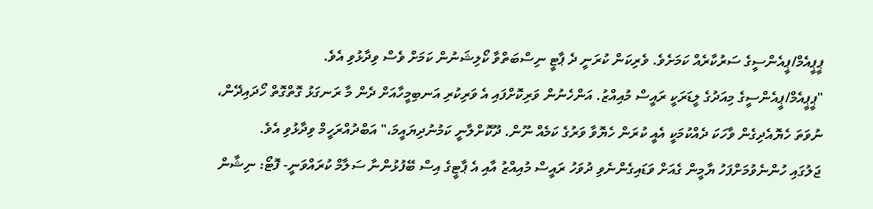ޕީޕީއެމް/ޕީއެންސީގެ ސަރުކާރެއް ކަމަށެވެ. ވެރިކަން ކުރަނީ ދެ ޕާޓީ ނިސްބަތްވާ ކޯލިޝަނުން ކަމަށް ވެސް ވިދާޅުވި އެވެ.
"ޕީޕީއެމް/ޕީއެންސީގެ މިއަދުގެ ލީޑަރަކީ ރައީސް މުއިއްޒު. އަންހެނުން ވަރިކޮށްފައި އެ ވަރިކުރި އަނބިމީހާއަށް ދެން މާ ރަނގަޅު ގޮތްގޮތް ހޯދައިދޭން، ނުވަތަ ހެޔޮއެދިގެން ވާހަކަ ދެއްކުމަކީ އެއީ ކުރަން ހެޔޮވާ ވަރުގެ ކަމެއް ނޫން. ދޫކޮށްލާނީ ކަމުނުދިޔައީމަ،" އަބްދުއްރަހީމް ވިދާޅުވި އެވެ.
ޖަލުގައި ހުންނެވުމަށްފަހު ޔާމީން ގެއަށް ވަޑައިގެންނެވި ދުވަހު ރައީސް މުއިއްޒު އާއި އެ ޕާޓީގެ އިސް ބޭފުޅުންނާ ސަލާމް ކުރައްވަނީ- ފޮޓޯ: ނިޝާން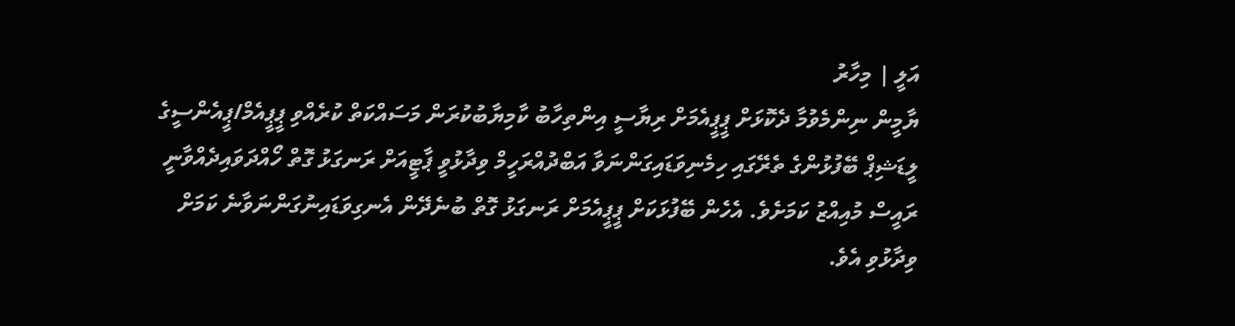އަލީ | މިހާރު
ޔާމީން ނިންމެވުމާ ދެކޮޅަށް ޕީޕީއެމަށް ރިޔާސީ އިންތިހާބު ކާމިޔާބުކުރަން މަސައްކަތް ކުރެއްވި ޕީޕީއެމް/ޕީއެންސީގެ ލީޑަޝިޕް ބޭފުޅުންގެ ތެރޭގައި ހިމެނިވަޑައިގަންނަވާ އަބްދުއްރަހީމް ވިދާޅުވީ ޕާޓީއަށް ރަނގަޅު ގޮތް ހޯއްދަވައިދެއްވާނީ ރައީސް މުއިއްޒު ކަމަށެވެ. އެހެން ބޭފުޅަކަށް ޕީޕީއެމަށް ރަނގަޅު ގޮތް ބުނެދޭން އެނގިވަޑައިނުގަންނަވާނެ ކަމަށް ވިދާޅުވި އެވެ.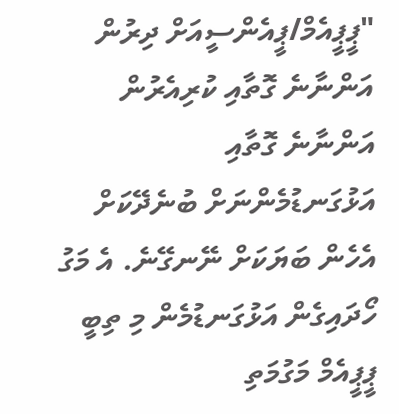"ޕީޕީއެމް/ޕީއެންސީއަށް ދިރުން އަންނާނެ ގޮތާއި ކުރިއެރުން އަންނާނެ ގޮތާއި އަޅުގަނޑުމެންނަށް ބުނެދޭކަށް އެހެން ބަޔަކަށް ނޭނގޭނެ. އެ މަގު ހޯދައިގެން އަޅުގަނޑުމެން މި ތިބީ ޕީޕީއެމް މަގުމަތި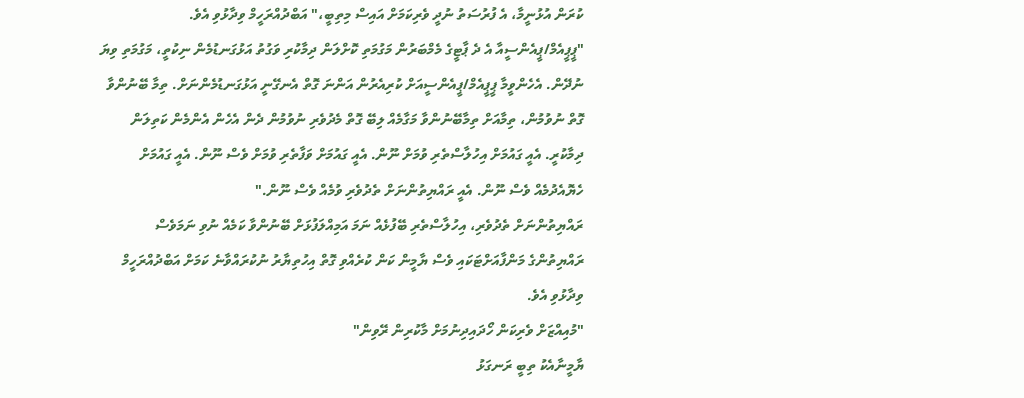ކުރަން އުޅުނީމާ، އެ ފުރުސަތު ނުދީ ވެރިކަމަށް އައިސް މިތިބީ،" އަބްދުއްރަހީމް ވިދާޅުވި އެވެ.
"ޕީޕީއެމް/ޕީއެންސީއާ އެ ދެ ޕާޓީގެ މެމްބަރުން މަގުމަތި ކޮށްލަން ދިމާކުރި ވަގުތު އަޅުގަނޑުމެން ނިކުތީ، މަގުމަތި ވިޔަ ނުދޭން. އެހެންވީމާ ޕީޕީއެމް/ޕީއެންސީއަށް ކުރިއެރުން އަންނަ ގޮތް އެނގޭނީ އަޅުގަނޑުމެންނަށް. ތިމާ ބޭނުންވާ ގޮތް ނުވުމުން، ތިމާއަށް ތިމާބޭނުންވާ މަގާމެއް ލިބޭ ގޮތް މެދުވެރި ނުވުމުން ދެން އެހެން އެންމެން ކަތިލަން ދިމާކުރީ. އެއީ ގައުމަށް އިހުލާސްތެރި ވުމަށް ނޫން. އެއީ ގައުމަށް ވަފާތެރި ވުމަށް ވެސް ނޫން. އެއީ ގައުމަށް ހެޔޮއެދުމެއް ވެސް ނޫން. އެއީ ރައްޔިތުންނަށް ތެދުވެރި ވުމެއް ވެސް ނޫން."
ރައްޔިތުންނަށް ތެދުވެރި، އިހުލާސްތެރި ބޭފުޅެއް ނަމަ އަމިއްލަފުޅަށް ބޭނުންވާ ކަމެއް ނުވި ނަމަވެސް ރައްޔިތުންގެ މަންފާއަށްޓަކައި ވެސް ޔާމީން ކަން ކުރެއްވި ގޮތް އިހުތިޔާރު ނުކުރައްވާނެ ކަމަށް އަބްދުއްރަހީމް ވިދާޅުވި އެވެ.
"މުއިއްޒަށް ވެރިކަން ހޯދައިދިނުމަށް މާކުރިން ރޭވިން"
ޔާމީނާއެކު ތިބީ ރަނގަޅު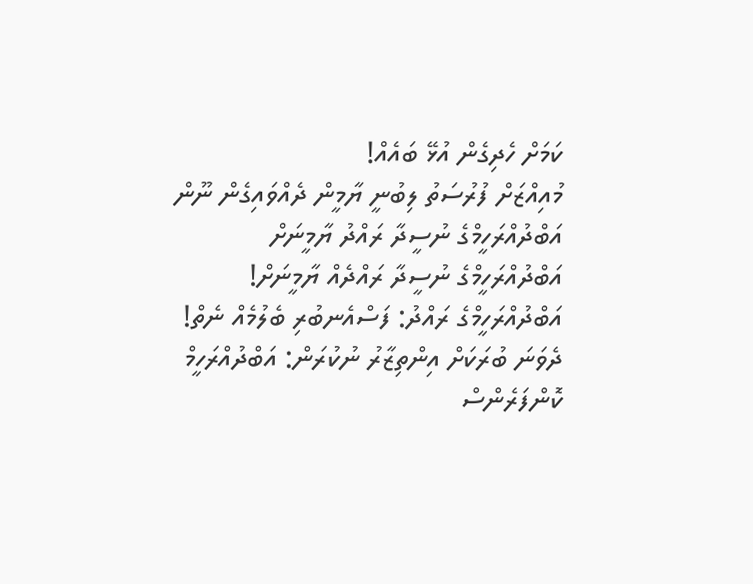ކަމަށް ހެދިގެން އުޅޭ ބައެއް!
މުއިއްޒަށް ފުރުސަތު ލިބުނީ ޔާމީން ދެއްވައިގެން ނޫން
އަބްދުއްރަހީމްގެ ނުސީދާ ރައްދު ޔާމީނަށް
އަބްދުއްރަހީމްގެ ނުސީދާ ރައްދެއް ޔާމީނަށް!
އަބްދުއްރަހީމްގެ ރައްދު: ފަސްއެނބުރި ބެލުމެއް ނެތް!
ދެވަނަ ބުރަކަށް އިންތިޒާރު ނުކުރަން: އަބްދުއްރަހީމް
ކޮންފަރެންސް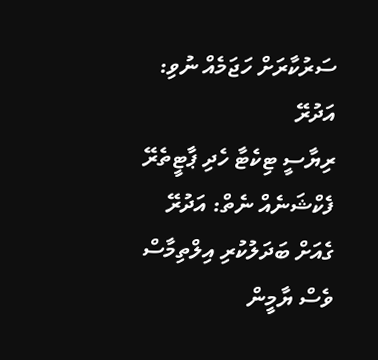ސަރުކާރަށް ހަޖަމެއް ނުވި: އަދުރޭ
ރިޔާސީ ޓިކެޓާ ހެދި ޕާޓީތެރޭ ފެކްޝަނެއް ނެތް: އަދުރޭ
ގެއަށް ބަދަލުކުރި އިލްތިމާސް ވެސް ޔާމީން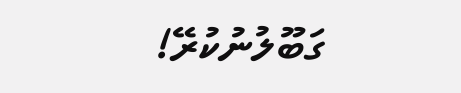ގަބޫލުނުކުރޭ!